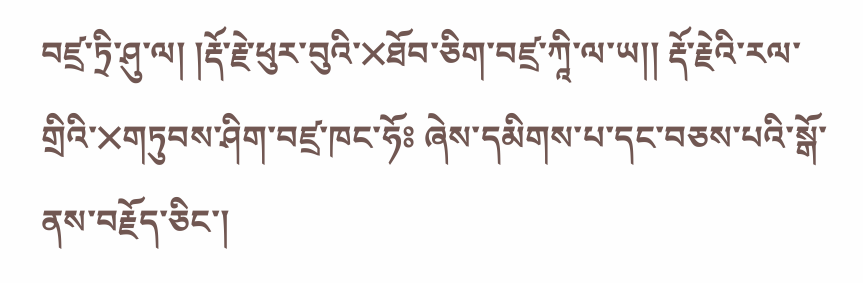བཛྲ་ཏྲི་ཤུ་ལ། །རྡོ་རྗེ་ཕུར་བུའི་྾ཐོབ་ཅིག་བཛྲ་ཀཱི་ལ་ཡ།། རྡོ་རྗེའི་རལ་གྲིའི་྾གཏུབས་ཤིག་བཛྲ་ཁང་ཧོཿ ཞེས་དམིགས་པ་དང་བཅས་པའི་སྒོ་ནས་བརྗོད་ཅིང་།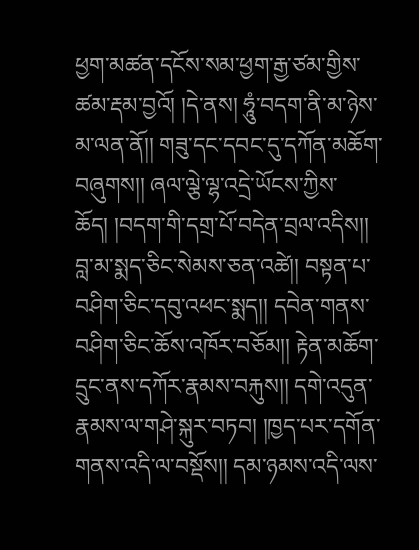ཕྱག་མཚན་དངོས་སམ་ཕྱག་རྒྱ་ཙམ་གྱིས་ཚམ་རྡམ་བྱའོ། །དེ་ནས། ཧཱུཾ་བདག་ནི་མ་ཉེས་མ་ལན་ནོ།། གཟུ་དང་དབང་དུ་དཀོན་མཆོག་བཞུགས།། ཞལ་ལྕེ་ལྷ་འདྲེ་ཡོངས་ཀྱིས་ཆོད། །བདག་གི་དགྲ་པོ་བདེན་བྲལ་འདིས།། བླ་མ་སྨད་ཅིང་སེམས་ཅན་འཚེ།། བསྟན་པ་བཤིག་ཅིང་དབུ་འཕང་སྨད།། དབེན་གནས་བཤིག་ཅིང་ཆོས་འཁོར་བཅོམ།། རྟེན་མཆོག་དྲུང་ནས་དཀོར་རྣམས་བརྐུས།། དགེ་འདུན་རྣམས་ལ་གཤེ་སྐུར་བཏབ། །ཁྱད་པར་དགོན་གནས་འདི་ལ་བསྡོས།། དམ་ཉམས་འདི་ལས་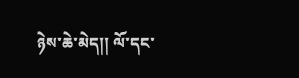ཉེས་ཆེ་མེད།། ལོ་དང་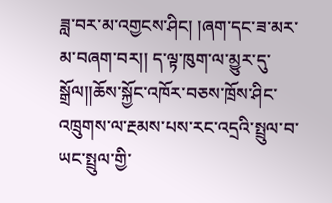ཟླ་བར་མ་འགྱངས་ཤིང། །ཞག་དང་ཟ་མར་མ་བཞག་བར།། ད་ལྟ་ཁུག་ལ་མྱུར་དུ་སྒྲོལ།།ཆོས་སྐྱོང་འཁོར་བཅས་ཁྲོས་ཤིང་འཁྲུགས་ལ་རྔམས་པས་རང་འདྲའི་སྤྲུལ་བ་ཡང་སྤྲུལ་གྱི་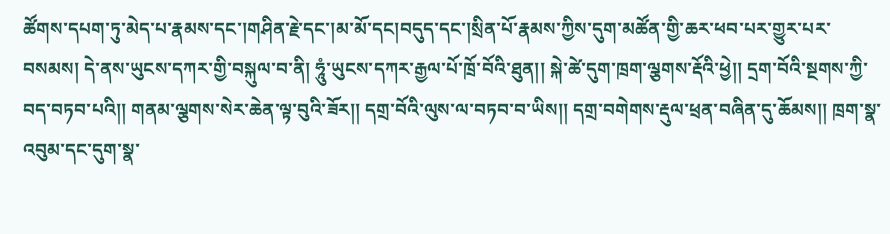ཚོགས་དཔག་ཏུ་མེད་པ་རྣམས་དང་།གཤིན་རྗེ་དང་།མ་མོ་དང།བདུད་དང་།སྲིན་པོ་རྣམས་ཀྱིས་དུག་མཚོན་གྱི་ཆར་ཕབ་པར་གྱུར་པར་བསམས། དེ་ནས་ཡུངས་དཀར་གྱི་བསྐུལ་བ་ནི། ཧཱུཾ་ཡུངས་དཀར་རྒྱལ་པོ་ཁྲོ་བོའི་ཐུན།། སྐེ་ཚེ་དུག་ཁྲག་ལྕགས་རྡོའི་ཕྱེ།། དྲག་བོའི་སྔགས་ཀྱི་བད་བཏབ་པའི།། གནམ་ལྕགས་སེར་ཆེན་ལྟ་བུའི་ཟོར།། དགྲ་བོའི་ལུས་ལ་བཏབ་བ་ཡིས།། དགྲ་བགེགས་རྡུལ་ཕྲན་བཞིན་དུ་ཆོམས།། ཁྲག་སྣ་འབུམ་དང་དུག་སྣ་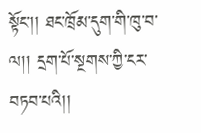སྟོང་།། ཐང་ཁྲོམ་དུག་གི་ཁུ་བ་ལ།། དྲག་པོ་སྔགས་ཀྱི་ངར་བཏབ་པའི།།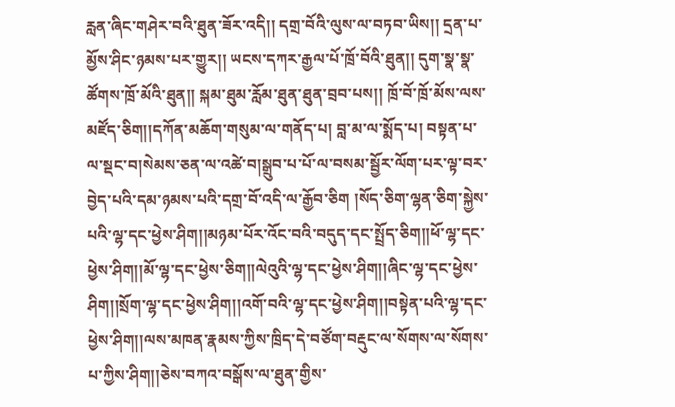རླན་ཞིང་གཤེར་བའི་ཐུན་ཟོར་འདི།། དགྲ་བོའི་ལུས་ལ་བཏབ་ཡིས།། དྲན་པ་མྱོས་ཤིང་ཉམས་པར་གྱུར།། ཡངས་དཀར་རྒྱལ་པོ་ཁྲོ་བོའི་ཐུན།། དུག་སྣ་སྣ་ཚོགས་ཁྲོ་མོའི་ཐུན།། སྐམ་ཐུམ་རློམ་ཐུན་ཐུན་བྲབ་པས།། ཁྲོ་བོ་ཁྲོ་མོས་ལས་མཛོད་ཅིག།།དཀོན་མཆོག་གསུམ་ལ་གནོད་པ། བླ་མ་ལ་སྨོད་པ། བསྟན་པ་ལ་སྡང་བ།སེམས་ཅན་ལ་འཚེ་བ།སྒྲུབ་པ་པོ་ལ་བསམ་སྦྱོར་ལོག་པར་ལྟ་བར་བྱེད་པའི་དམ་ཉམས་པའི་དགྲ་བོ་འདི་ལ་རྒྱོབ་ཅིག །སོད་ཅིག་ལྷན་ཅིག་སྐྱེས་པའི་ལྷ་དང་ཕྱེས་ཤིག།།མཉམ་པོར་འོང་བའི་བདུད་དང་སྤྲོད་ཅིག།།ཕོ་ལྷ་དང་ཕྱེས་ཤིག།།མོ་ལྷ་དང་ཕྱེས་ཅིག།།ལེའུའི་ལྷ་དང་ཕྱེས་ཤིག།།ཞིང་ལྷ་དང་ཕྱེས་ཤིག།།སྲོག་ལྷ་དང་ཕྱེས་ཤིག།།འགོ་བའི་ལྷ་དང་ཕྱེས་ཤིག།།བསྟེན་པའི་ལྷ་དང་ཕྱེས་ཤིག།།ལས་མཁན་རྣམས་ཀྱིས་ཁྲིད་དེ་བཙོག་བརྡུང་ལ་སོགས་ལ་སོགས་པ་ཀྱིས་ཤིག།།ཅེས་བཀའ་བསྒོས་ལ་ཐུན་གྱིས་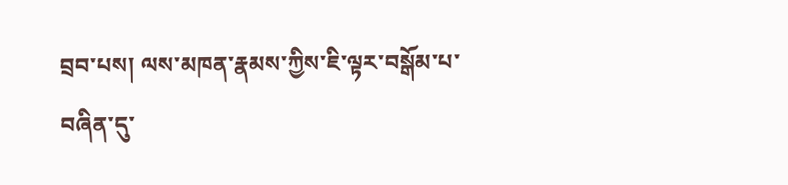བྲབ་པས། ལས་མཁན་རྣམས་ཀྱིས་ཇི་ལྟར་བསྒོམ་པ་བཞིན་དུ་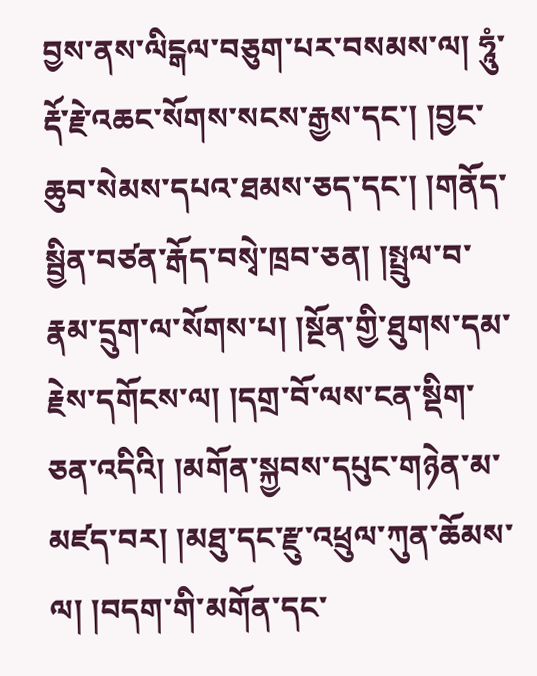བྱས་ནས་ལིངྒལ་བཅུག་པར་བསམས་ལ། ཧཱུཾ་རྡོ་རྗེ་འཆང་སོགས་སངས་རྒྱས་དང་། །བྱང་ཆུབ་སེམས་དཔའ་ཐམས་ཅད་དང་། །གནོད་སྦྱིན་བཙན་རྒོད་བསྭེ་ཁྲབ་ཅན། །སྤྲུལ་བ་རྣམ་དྲུག་ལ་སོགས་པ། །སྔོན་གྱི་ཐུགས་དམ་རྗེས་དགོངས་ལ། །དགྲ་བོ་ལས་ངན་སྡིག་ཅན་འདིའི། །མགོན་སྐྱབས་དཔུང་གཉེན་མ་མཛད་བར། །མཐུ་དང་རྫུ་འཕྲུལ་ཀུན་ཆོམས་ལ། །བདག་གི་མགོན་དང་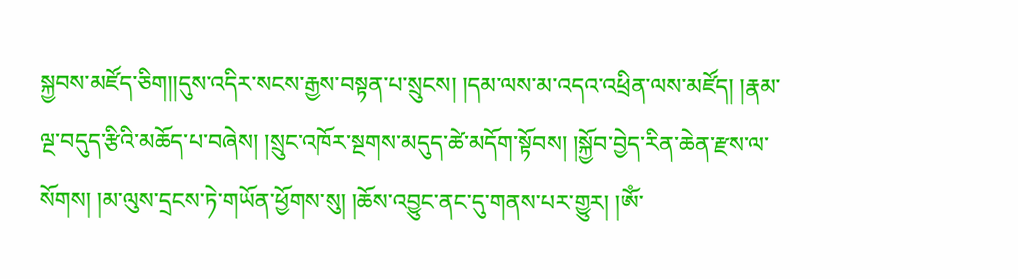སྐྱབས་མཛོད་ཅིག།།དུས་འདིར་སངས་རྒྱས་བསྟན་པ་སྲུངས། །དམ་ལས་མ་འདའ་འཕྲིན་ལས་མཛོད། །རྣམ་ལྔ་བདུད་རྩིའི་མཆོད་པ་བཞེས། །སྲུང་འཁོར་སྔགས་མདུད་ཚེ་མདོག་སྟོབས། །སྐྱོབ་བྱེད་རིན་ཆེན་རྫས་ལ་སོགས། །མ་ལུས་དྲངས་ཏེ་གཡོན་ཕྱོགས་སུ། །ཆོས་འབྱུང་ནང་དུ་གནས་པར་གྱུར། །ཨོཾ་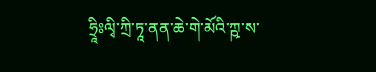ཧྲཱིཿལྭི་ཀྲི་ཏཱ་ནན་ཆེ་གེ་མོའི་ཀྵ་ས་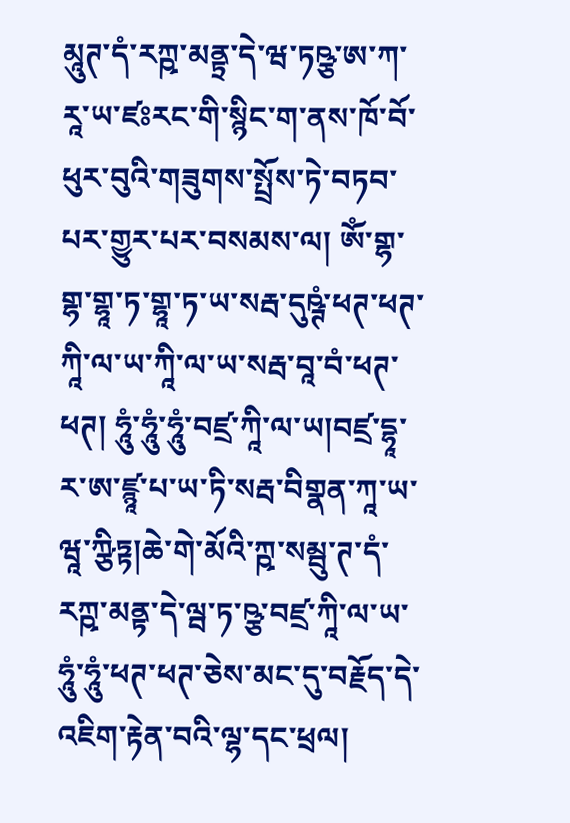མཱུཊ་དཾ་རཀྵ་མནྟྲ་དེ་ཝ་ཏཥྩ་ཨ་ཀ་རཱ་ཡ་ཛཿརང་གི་སྙིང་ག་ནས་ཁོ་བོ་ཕུར་བུའི་གཟུགས་སྤྲོས་ཏེ་བཏབ་པར་གྱུར་པར་བསམས་ལ། ཨོཾ་གྷ་གྷ་གྷཱ་ཏ་གྷཱ་ཏ་ཡ་སརྦ་དུཥྚཾ་ཕཊ་ཕཊ་ཀཱི་ལ་ཡ་ཀཱི་ལ་ཡ་སརྦ་བཱ་བཾ་ཕཊ་ཕཊ། ཧཱུཾ་ཧཱུཾ་ཧཱུཾ་བཛྲ་ཀཱི་ལ་ཡ།བཛྲ་དྷཱ་ར་ཨ་ཛྙཱ་པ་ཡ་ཏི་སརྦ་བིགྣན་ཀཱ་ཡ་ཝཱ་ཀྩིཏྟ།ཆེ་གེ་མོའི་ཀྵ་སམྦུ་ཊ་དཾ་རཀྵ་མནྟ་དེ་ལྦ་ཏ་ཥྩ་བཛྲ་ཀཱི་ལ་ཡ་ཧཱུཾ་ཧཱུཾ་ཕཊ་ཕཊ་ཅེས་མང་དུ་བརྗོད་དེ་འཇིག་རྟེན་བའི་ལྷ་དང་ཕྲལ།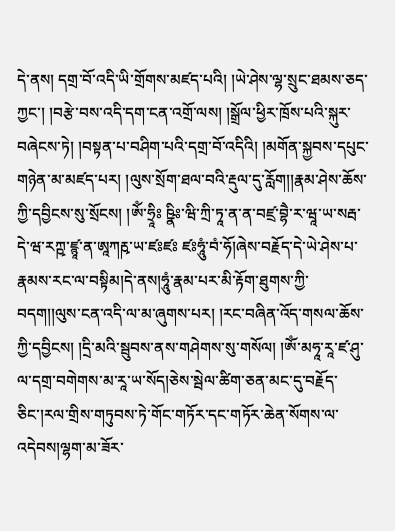དེ་ནས། དགྲ་བོ་འདི་ཡི་གྲོགས་མཛད་པའི། །ཡེ་ཤེས་ལྷ་སྲུང་ཐམས་ཅད་ཀྱང་། །བརྩེ་བས་འདི་དག་ངན་འགྲོ་ལས། །སྒྲོལ་ཕྱིར་ཁྲོས་པའི་སྐུར་བཞེངས་ཏེ། །བསྟན་པ་བཤིག་པའི་དགྲ་བོ་འདིའི། །མགོན་སྐྱབས་དཔུང་གཉེན་མ་མཛད་པར། །ལུས་སྲོག་ཐལ་བའི་རྡུལ་དུ་རློག།།རྣམ་ཤེས་ཆོས་ཀྱི་དབྱིངས་སུ་སྲོངས། །ཨོཾ་ཧྲཱིཿ ཥྣིཿ་ཝི་ཀྲི་ཏཱ་ན་ན་བཛྲ་བྷཻ་ར་ཝཱ་ཡ་སརྦ་དེ་ཝ་རཀྵ་ཛྙཱ་ན་ཨཱཀརྵ་ཡ་ཛཿཛཿ ཛཿཧཱུཾ་བཾ་ཧོ།ཞེས་བརྗོད་དེ་ཡེ་ཤེས་པ་རྣམས་རང་ལ་བསྟིམ།དེ་ནས།ཧཱུཾ་རྣམ་པར་མི་རྟོག་ཐུགས་ཀྱི་བདག།།ལུས་ངན་འདི་ལ་མ་ཞུགས་པར། །རང་བཞིན་འོད་གསལ་ཆོས་ཀྱི་དབྱིངས། །དྲི་མའི་སྦུབས་ནས་གཤེགས་སུ་གསོལ། །ཨོཾ་མཧཱ་རཱ་ཛ་ཤུ་ལ་དགྲ་བགེགས་མ་རཱ་ཡ་སོད།ཅེས་སྦེལ་ཚིག་ཅན་མང་དུ་བརྗོད་ཅིང་།རལ་གྲིས་གཏུབས་ཏེ་གོང་གཏོར་དང་གཏོར་ཆེན་སོགས་ལ་འདེབས།ལྷག་མ་ཟོར་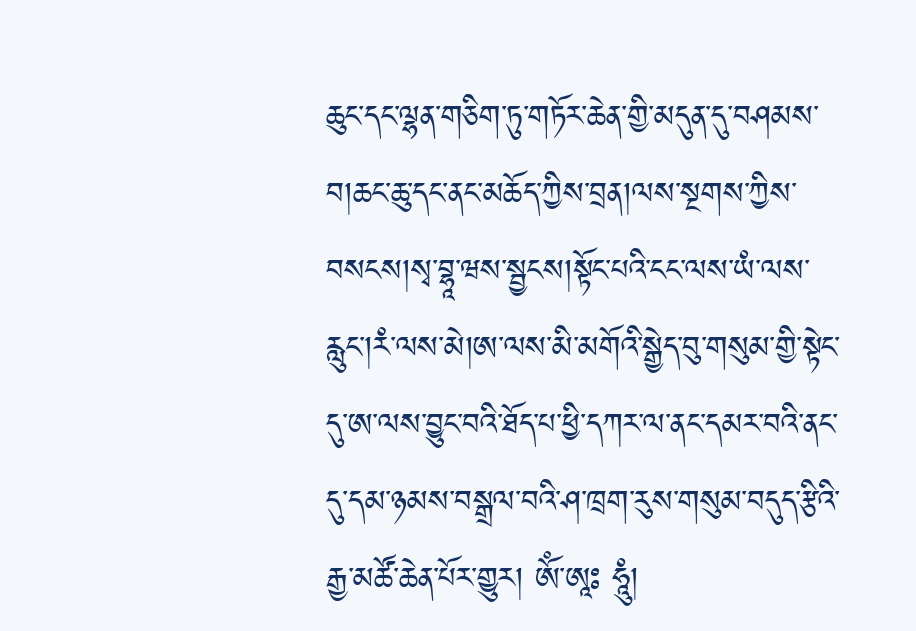ཆུང་དང་ལྷན་གཅིག་ཏུ་གཏོར་ཆེན་གྱི་མདུན་དུ་བཤམས་བ།ཆང་ཆུ་དང་ནང་མཆོད་ཀྱིས་བྲན།ལས་སྔགས་ཀྱིས་བསངས།སྭ་བྷཱ་ཝས་སྦྱངས།སྟོང་པའི་ངང་ལས་ཡཾ་ལས་རླུང་།རཾ་ལས་མེ།ཨ་ལས་མི་མགོའི་སྒྱེད་བུ་གསུམ་གྱི་སྟེང་དུ་ཨ་ལས་བྱུང་བའི་ཐོད་པ་ཕྱི་དཀར་ལ་ནང་དམར་བའི་ནང་དུ་དམ་ཉམས་བསྒྲལ་བའི་ཤ་ཁྲག་རུས་གསུམ་བདུད་རྩིའི་རྒྱ་མཚོ་ཆེན་པོར་གྱུར། ཨོཾ་ཨཱཿ ཧཱུཾ།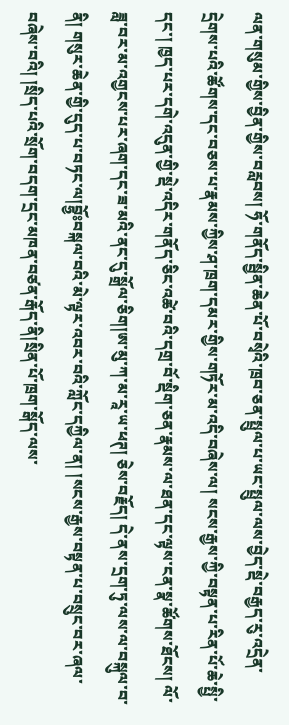ལན་གསུམ་གྱིས་བྱིན་གྱིས་བརླབས། ཧོ་གནོད་སྦྱིན་ཆེན་པོ་བསྭེའི་ཁྲབ་ཅན་སྤྲུལ་པ་ཡང་སྤྲུལ་ལས་བྱེད་སྡེ་བརྒྱད་རུ་འདྲེན་དྲེགས་པའི་ཚོགས་དང་བཅས་པ་རྣམས་ཀྱིས་ཤ་ཁྲག་དམར་གྱིས་གཏོར་མ་འདི་བཞེས་ལ། སངས་རྒྱས་ཀྱི་བསྟན་པ་རིན་པོ་ཆེ་སྤྱི་དང་། ཁྱད་པར་དགེ་འདུན་གྱི་སྡེ་འདིར་གནོད་ཅིང་འཚེ་བའི་དགྲ་བོ་སྡིག་ཅན་རྣམས་ལ་ཐན་དང་ལྟས་ངན་སྣ་ཚོགས་ཐོངས། ལོ་ཟླ་བར་མ་འགྱངས་པར་ཞག་དང་ཟ་མའི་ནང་དུ་སྒྲོལ་ཅིག།ཨ་མུ་ཀ་མ་རཱ་ཡ་ཕཊ། ཅེས་བརྗོད། དེ་ནས་དྲག་ཏུ་ལས་ལ་བསྐུལ་བ་ནི། གསུར་ཆེན་གྱི་དུད་པ་བཏང་ལ།བྷྱོཿབསྐལ་བའི་མེ་ལྟར་འབར་བའི་ཀློང་དཀྱིལ་ན། །སངས་རྒྱས་བསྟན་པ་བསྲུང་བར་ཞལ་བཞེས་བའི། །སྲིད་པའི་སྲོག་བདག་དྲང་མཁན་བཙན་རྒོད་ནི།སྲིན་པོ་ཁྲག་སྒོད་ལས་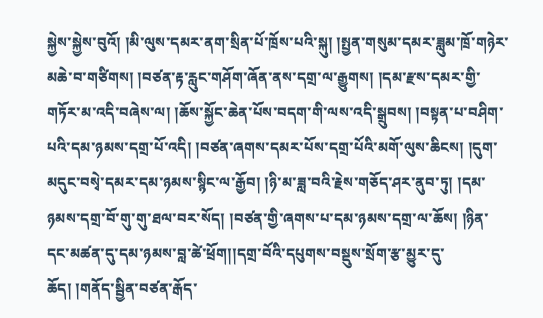སྐྱེས་སྐྱེས་བུའོ། །མི་ལུས་དམར་ནག་སྲིན་པོ་ཁྲོས་པའི་སྐུ། །སྤྱན་གསུམ་དམར་ཟླུམ་ཁྲོ་གཉེར་མཆེ་བ་གཙིགས། །བཙན་རྟ་རླུང་གཤོག་ཞོན་ནས་དགྲ་ལ་རྒྱུགས། །དམ་རྫས་དམར་གྱི་གཏོར་མ་འདི་བཞེས་ལ། །ཆོས་སྐྱོང་ཆེན་པོས་བདག་གི་ལས་འདི་སྒྲུབས། །བསྟན་པ་བཤིག་པའི་དམ་ཉམས་དགྲ་པོ་འདི། །བཙན་ཞགས་དམར་པོས་དགྲ་པོའི་མགོ་ལུས་ཆིངས། །དུག་མདུང་བསྭེ་དམར་དམ་ཉམས་སྙིང་ལ་རྒྱོབ། །ཉི་མ་ཟླ་བའི་རྗེས་གཅོད་ཤར་ནུབ་ཏུ། །དམ་ཉམས་དགྲ་བོ་གུ་གུ་ཐལ་བར་སོད། །བཙན་གྱི་ཞགས་པ་དམ་ཉམས་དགྲ་ལ་ཆོས། །ཉིན་དང་མཚན་དུ་དམ་ཉམས་བླ་ཚེ་ཕྲོག།།དགྲ་བོའི་དཔུགས་བསྡུས་སྲོག་རྩ་མྱུར་དུ་ཆོད། །གནོད་སྦྱིན་བཙན་རྒོད་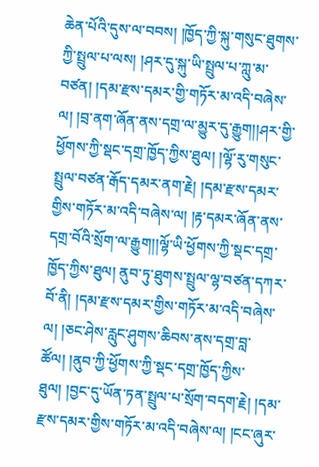ཆེན་པོའི་དུས་ལ་བབས། །ཁྱོད་ཀྱི་སྐུ་གསུང་ཐུགས་ཀྱི་སྤྲུལ་པ་ལས། །ཤར་དུ་སྐུ་ཡི་སྤྲུལ་པ་ཀླུ་མ་བཙན། །དམ་རྫས་དམར་གྱི་གཏོར་མ་འདི་བཞེས་ལ། །བྲ་ནག་ཞོན་ནས་དགྲ་ལ་མྱུར་དུ་རྒྱུག།།ཤར་གྱི་ཕྱོགས་ཀྱི་སྡང་དགྲ་ཁྱོད་ཀྱིས་ཐུལ། །ལྷོ་རུ་གསུང་སྤྲུལ་བཙན་རྒོད་དམར་ནག་རྗེ། །དམ་རྫས་དམར་གྱིས་གཏོར་མ་འདི་བཞེས་ལ། །རྟ་དམར་ཞོན་ནས་དགྲ་བོའི་སྲོག་ལ་རྒྱུག།།ལྷོ་ཡི་ཕྱོགས་ཀྱི་སྡང་དགྲ་ཁྱོད་ཀྱིས་ཐུལ། ནུབ་ཏུ་ཐུགས་སྤྲུལ་ལྷ་བཙན་དཀར་བོ་ནི། །དམ་རྫས་དམར་གྱིས་གཏོར་མ་འདི་བཞེས་ལ། །ཅང་ཤེས་རླུང་ཤུགས་ཆིབས་ནས་དགྲ་བླ་ཚོལ། །ནུབ་ཀྱི་ཕྱོགས་ཀྱི་སྡང་དགྲ་ཁྱོད་ཀྱིས་ཐུལ། །བྱང་དུ་ཡོན་ཏན་སྤྲུལ་པ་སྲོག་བདག་རྗེ། །དམ་རྫས་དམར་གྱིས་གཏོར་མ་འདི་བཞེས་ལ། །ངང་ཞུར་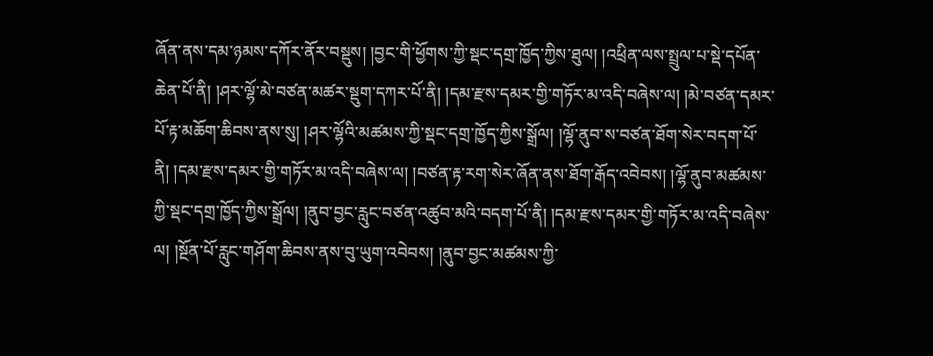ཞོན་ནས་དམ་ཉམས་དཀོར་ནོར་བསྡུས། །བྱང་གི་ཕྱོགས་ཀྱི་སྡང་དགྲ་ཁྱོད་ཀྱིས་ཐུལ། །འཕྲིན་ལས་སྤྲུལ་པ་སྡེ་དཔོན་ཆེན་པོ་ནི། །ཤར་ལྷོ་མེ་བཙན་མཚར་སྡུག་དཀར་པོ་ནི། །དམ་རྫས་དམར་གྱི་གཏོར་མ་འདི་བཞེས་ལ། །མེ་བཙན་དམར་པོ་རྟ་མཆོག་ཆིབས་ནས་སུ། །ཤར་ལྷོའི་མཚམས་ཀྱི་སྡང་དགྲ་ཁྱོད་ཀྱིས་སྒྲོལ། །ལྷོ་ནུབ་ས་བཙན་ཐོག་སེར་བདག་པོ་ནི། །དམ་རྫས་དམར་གྱི་གཏོར་མ་འདི་བཞེས་ལ། །བཙན་རྟ་རག་སེར་ཞོན་ནས་ཐོག་རྒོད་འབེབས། །ལྷོ་ནུབ་མཚམས་ཀྱི་སྡང་དགྲ་ཁྱོད་ཀྱིས་སྒྲོལ། །ནུབ་བྱང་རླུང་བཙན་འཚུབ་མའི་བདག་པོ་ནི། །དམ་རྫས་དམར་གྱི་གཏོར་མ་འདི་བཞེས་ལ། །སྔོན་པོ་རླུང་གཤོག་ཆིབས་ནས་བུ་ཡུག་འབེབས། །ནུབ་བྱང་མཚམས་ཀྱི་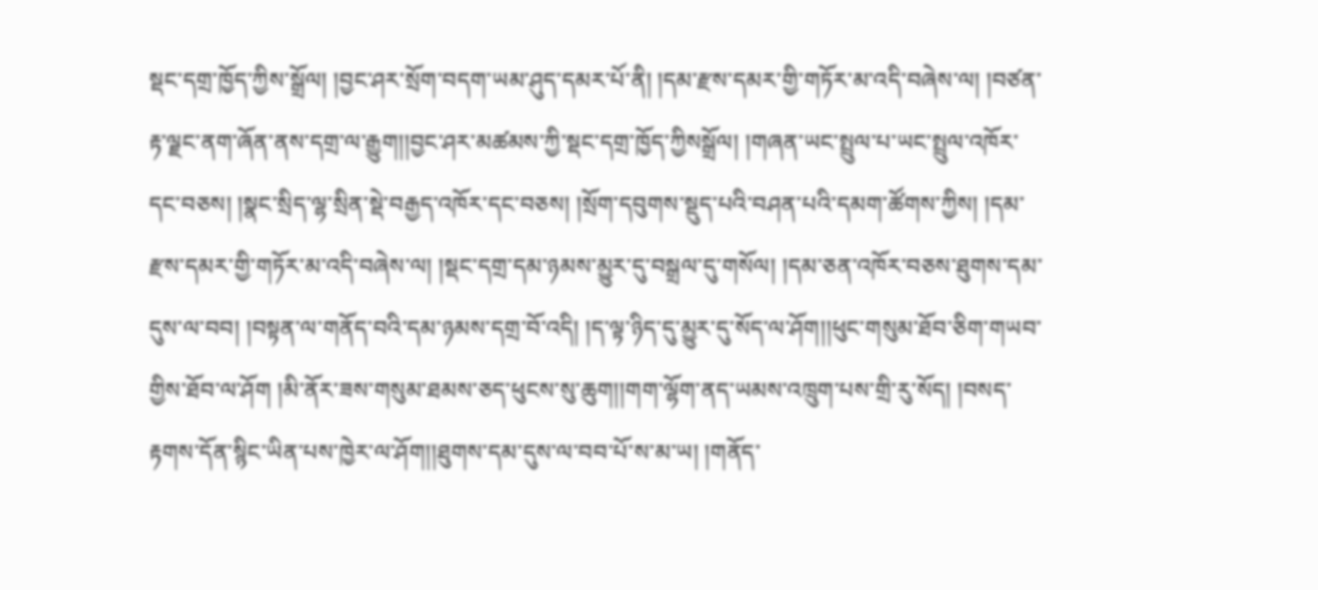སྡང་དགྲ་ཁྱོད་ཀྱིས་སྒྲོལ། །བྱང་ཤར་སྲོག་བདག་ཡམ་ཤུད་དམར་པོ་ནི། །དམ་རྫས་དམར་གྱི་གཏོར་མ་འདི་བཞེས་ལ། །བཙན་རྟ་ལྗང་ནག་ཞོན་ནས་དགྲ་ལ་རྒྱུག།།བྱང་ཤར་མཚམས་ཀྱི་སྡང་དགྲ་ཁྱོད་ཀྱིསསྒྲོལ། །གཞན་ཡང་སྤྲུལ་པ་ཡང་སྤྲུལ་འཁོར་དང་བཅས། །སྣང་སྲིད་ལྷ་སྲིན་སྡེ་བརྒྱད་འཁོར་དང་བཅས། །སྲོག་དབུགས་སྡུད་པའི་བཤན་པའི་དམག་ཚོགས་ཀྱིས། །དམ་རྫས་དམར་གྱི་གཏོར་མ་འདི་བཞེས་ལ། །སྡང་དགྲ་དམ་ཉམས་མྱུར་དུ་བསྒྲལ་དུ་གསོལ། །དམ་ཅན་འཁོར་བཅས་ཐུགས་དམ་དུས་ལ་བབ། །བསྟན་ལ་གནོད་བའི་དམ་ཉམས་དགྲ་བོ་འདི། །ད་ལྟ་ཉིད་དུ་མྱུར་དུ་སོད་ལ་ཤོག།།ཕུང་གསུམ་ཐོབ་ཅིག་གཡབ་གྱིས་ཐོབ་ལ་ཤོག །མི་ནོར་ཟས་གསུམ་ཐམས་ཅད་ཕུངས་སུ་ཆུག།།གག་ལྷོག་ནད་ཡམས་འཁྲུག་པས་གྲི་རུ་སོད། །བསད་རྟགས་དོན་སྙིང་ཡིན་པས་ཁྱེར་ལ་ཤོག།།ཐུགས་དམ་དུས་ལ་བབ་པོ་ས་མ་ཡ། །གནོད་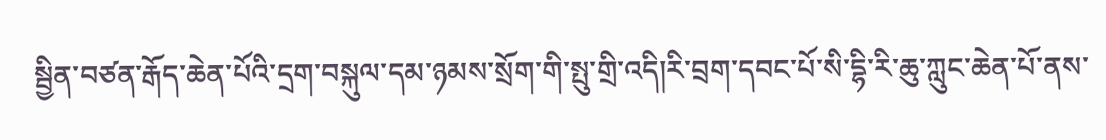སྦྱིན་བཙན་རྒོད་ཆེན་པོའི་དྲག་བསྐུལ་དམ་ཉམས་སྲོག་གི་སྤུ་གྲི་འདི།རི་བྲག་དབང་པོ་སི་དྷི་རི་ཆུ་ཀླུང་ཆེན་པོ་ནས་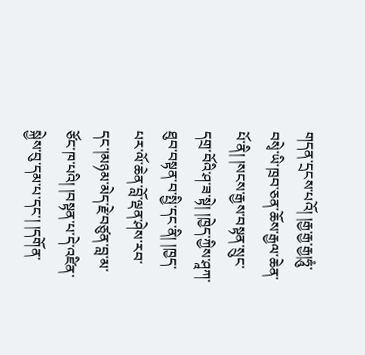གདན་དྲངས་པའོ། །རྒྱ་རྒྱ་རྒྱ།ཧཱུཾ་བསྭེ་ཡི་ཁྲབ་ཅན་ཆོས་རྒྱལ་ཆེན་པོ་ནི། །སངས་རྒྱས་བསྟན་སྲུང་དགྲ་བོའི་ཤ་ཟ་སྟེ། །ཁྱེད་ཀྱིས་ཤཱཀ་ཐུབ་བསྟན་བ་སྤྱི་དང་ནི། །ཁྱད་པར་ལོ་ཆེན་བློ་ལྡན་ཤེས་རབ་དང་།མཉམ་མེད་རྗེ་བཙུན་བླ་མ་ཙོང་ཁ་པའི། །བསྟན་པ་དེ་འཛིན་སྐྱེས་བུ་དམ་པ་དང་། །དགོན་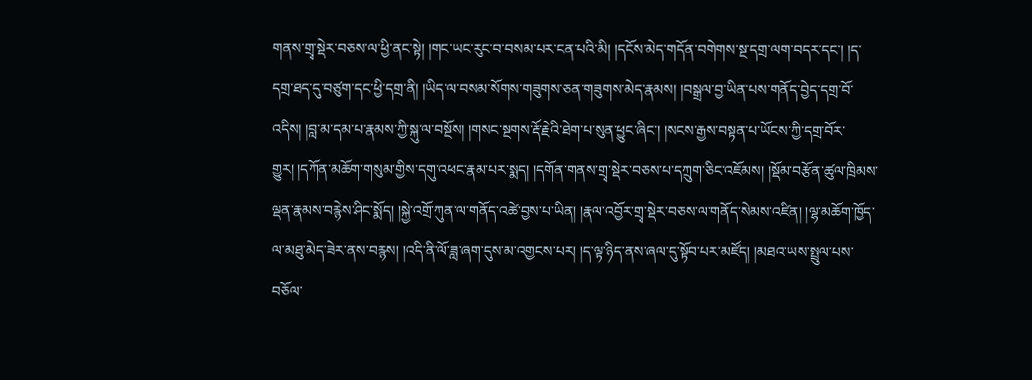གནས་གྲྭ་སྡེར་བཅས་ལ་ཕྱི་ནང་སྟེ། །གང་ཡང་རུང་བ་བསམ་པར་ངན་པའི་མི། །དངོས་མེད་གདོན་བགེགས་སྔ་དགྲ་ལག་བདར་དང་། །ད་དགྲ་ཐད་དུ་བཙུག་དང་ཕྱི་དགྲ་ནི། །ཡིད་ལ་བསམ་སོགས་གཟུགས་ཅན་གཟུགས་མེད་རྣམས། །བསྒྲལ་བྱ་ཡིན་པས་གནོད་བྱེད་དགྲ་བོ་འདིས། །བླ་མ་དམ་པ་རྣམས་ཀྱི་སྐུ་ལ་བསྔོས། །གསང་སྔགས་རྡོ་རྗེའི་ཐེག་པ་སུན་ཕྱུང་ཞིང་། །སངས་རྒྱས་བསྟན་པ་ཡོངས་ཀྱི་དགྲ་བོར་གྱུར། །དཀོན་མཆོག་གསུམ་གྱིས་དགུ་འཕང་རྣམ་པར་སྨད། །དགོན་གནས་གྲྭ་སྡེར་བཅས་པ་དཀྲུག་ཅིང་འཇོམས། །སྡོམ་བརྩོན་ཚུལ་ཁྲིམས་ལྡན་རྣམས་བརྙེས་ཤིང་སྨོད། །སྐྱེ་འགྲོ་ཀུན་ལ་གནོད་འཚེ་བྱས་པ་ཡིན། །རྣལ་འབྱོར་གྲྭ་སྡེར་བཅས་ལ་གནོད་སེམས་འཛིན། །ལྷ་མཆོག་ཁྱོད་ལ་མཐུ་མེད་ཟེར་ནས་བརྙས། །འདི་ནི་ལོ་ཟླ་ཞག་དུས་མ་འགྱངས་པར། །ད་ལྟ་ཉིད་ནས་ཞལ་དུ་སྟོབ་པར་མཛོད། །མཐའ་ཡས་སྤྲུལ་པས་བཅོལ་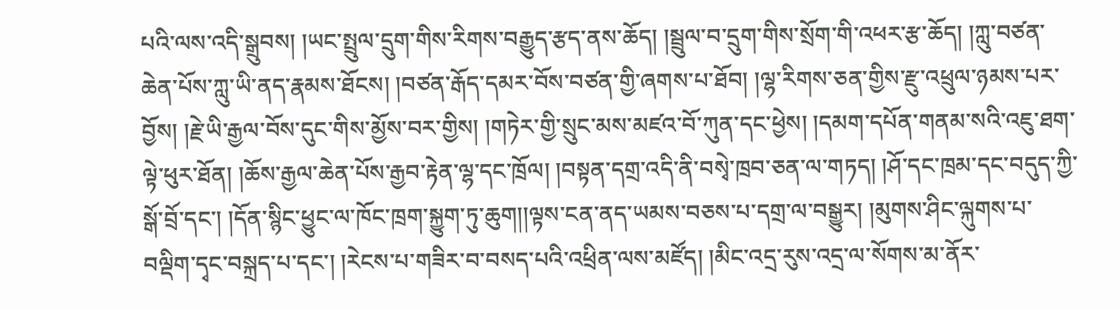པའི་ལས་འདི་སྒྲུབས། །ཡང་སྤྲུལ་དྲུག་གིས་རིགས་བརྒྱུད་རྩད་ནས་ཆོད། །སྦྲུལ་བ་དྲུག་གིས་སྲོག་གི་འཕར་རྩ་ཆོད། །ཀླུ་བཙན་ཆེན་པོས་ཀླུ་ཡི་ནད་རྣམས་ཐོངས། །བཙན་རྒོད་དམར་བོས་བཙན་གྱི་ཞགས་པ་ཐོབ། །ལྷ་རིགས་ཅན་གྱིས་རྫུ་འཕྲུལ་ཉམས་པར་བྱོས། །རྗེ་ཡི་རྒྱལ་བོས་དུང་གིས་མྱོས་བར་གྱིས། །གཏེར་གྱི་སྲུང་མས་མཛའ་བོ་ཀུན་དང་ཕྱེས། །དམག་དཔོན་གནམ་སའི་འཇུ་ཐག་ལྟེ་ཕུར་ཐོན། །ཆོས་རྒྱལ་ཆེན་པོས་རྒྱབ་རྟེན་ལྷ་དང་ཁྲོལ། །བསྟན་དགྲ་འདི་ནི་བསྭེ་ཁྲབ་ཅན་ལ་གཏད། །ཤོ་དང་ཁྲམ་དང་བདུད་ཀྱི་སྒོ་བྲོ་དང་། །དོན་སྙིང་ཕྱུང་ལ་ཁོང་ཁྲག་སྐྱུག་ཏུ་ཆུག།།ལྟས་ངན་ནད་ཡམས་བཅས་པ་དགྲ་ལ་བསྒྱུར། །མུགས་ཤིང་ལྐུགས་པ་བལྡིག་དྭང་བསྐྲད་པ་དང་། །རེངས་པ་གཟིར་བ་བསད་པའི་འཕྲིན་ལས་མཛོད། །མིང་འདྲ་རུས་འདྲ་ལ་སོགས་མ་ནོར་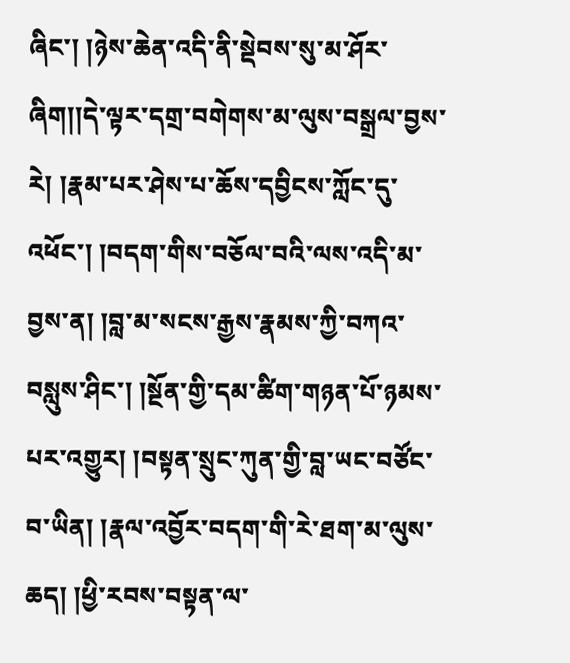ཞིང་། །ཉེས་ཆེན་འདི་ནི་སྡེབས་སུ་མ་ཤོར་ཞིག།།དེ་ལྟར་དགྲ་བགེགས་མ་ལུས་བསྒྲལ་བྱས་རེ། །རྣམ་པར་ཤེས་པ་ཆོས་དབྱིངས་ཀློང་དུ་འཕོང་། །བདག་གིས་བཅོལ་བའི་ལས་འདི་མ་བྱས་ན། །བླ་མ་སངས་རྒྱས་རྣམས་ཀྱི་བཀའ་བསླུས་ཤིང་། །སྔོན་གྱི་དམ་ཚིག་གཉན་པོ་ཉམས་པར་འགྱུར། །བསྟན་སྲུང་ཀུན་གྱི་བླ་ཡང་བཙོང་བ་ཡིན། །རྣལ་འབྱོར་བདག་གི་རེ་ཐག་མ་ལུས་ཆད། །ཕྱི་རབས་བསྟན་ལ་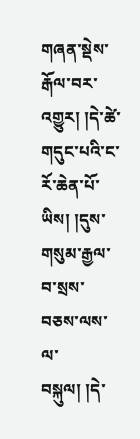གཞན་སྡེས་རྒོལ་བར་འགྱུར། །དེ་ཚེ་གདུང་པའི་ང་རོ་ཆེན་པོ་ཡིས། །དུས་གསུམ་རྒྱལ་བ་སྲས་བཅས་ལས་ལ་བསྐུལ། །དེ་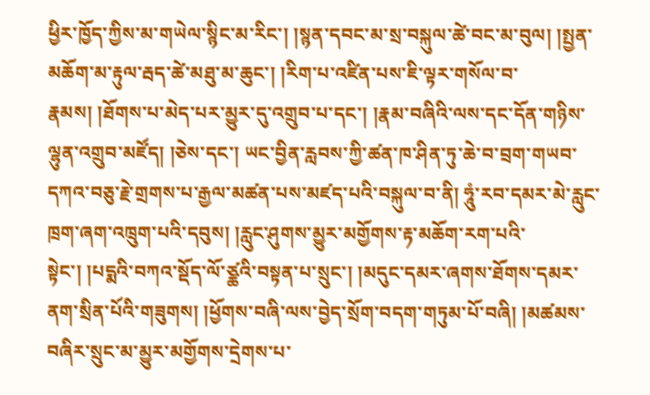ཕྱིར་ཁྱོད་ཀྱིས་མ་གཡེལ་སྙིང་མ་རིང་། །སྙན་དབང་མ་སྲ་བསྐུལ་ཚེ་བང་མ་བུལ། །སྤྱན་མཆོག་མ་རྟུལ་རྦད་ཚེ་མཐུ་མ་ཆུང་། །རིག་པ་འཛིན་པས་ཇི་ལྟར་གསོལ་བ་རྣམས། །ཐོགས་པ་མེད་པར་མྱུར་དུ་འགྲུབ་པ་དང་། །རྣམ་བཞིའི་ལས་དང་དོན་གཉིས་ལྷུན་འགྲུབ་མཛོད། །ཅེས་དང་། ཡང་བྱིན་རླབས་ཀྱི་ཚན་ཁ་ཤིན་ཏུ་ཆེ་བ་བྲག་གཡབ་དཀའ་བཅུ་རྗེ་གྲགས་པ་རྒྱལ་མཚན་པས་མཛད་པའི་བསྐུལ་བ་ནི། ཧཱུཾ་རབ་དམར་མེ་རླུང་ཁྲག་ཞག་འཁྲུག་པའི་དབུས། །རླུང་ཤུགས་མྱུར་མགྱོགས་རྟ་མཆོག་རག་པའི་སྟེང་། །པདྨའི་བཀའ་སྡོད་ལོ་ཙྪའི་བསྟན་པ་སྲུང་། །མདུང་དམར་ཞགས་ཐོགས་དམར་ནག་སྲིན་པོའི་གཟུགས། །ཕྱོགས་བཞི་ལས་བྱེད་སྲོག་བདག་གཏུམ་པོ་བཞི། །མཚམས་བཞིར་སྲུང་མ་མྱུར་མགྱོགས་དྲེགས་པ་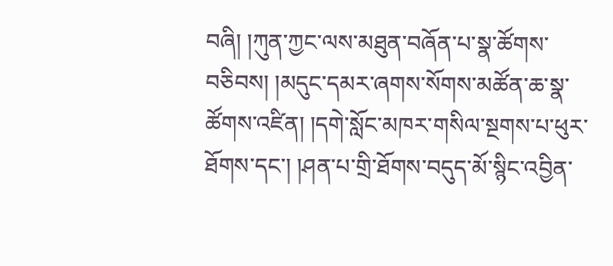བཞི། །ཀུན་ཀྱང་ལས་མཐུན་བཞོན་པ་སྣ་ཚོགས་བཅིབས། །མདུང་དམར་ཞགས་སོགས་མཚོན་ཆ་སྣ་ཚོགས་འཛིན། །དགེ་སློང་མཁར་གསིལ་སྔགས་པ་ཕུར་ཐོགས་དང་། །ཤན་པ་གྲི་ཐོགས་བདུད་མོ་སྙིང་འབྱིན་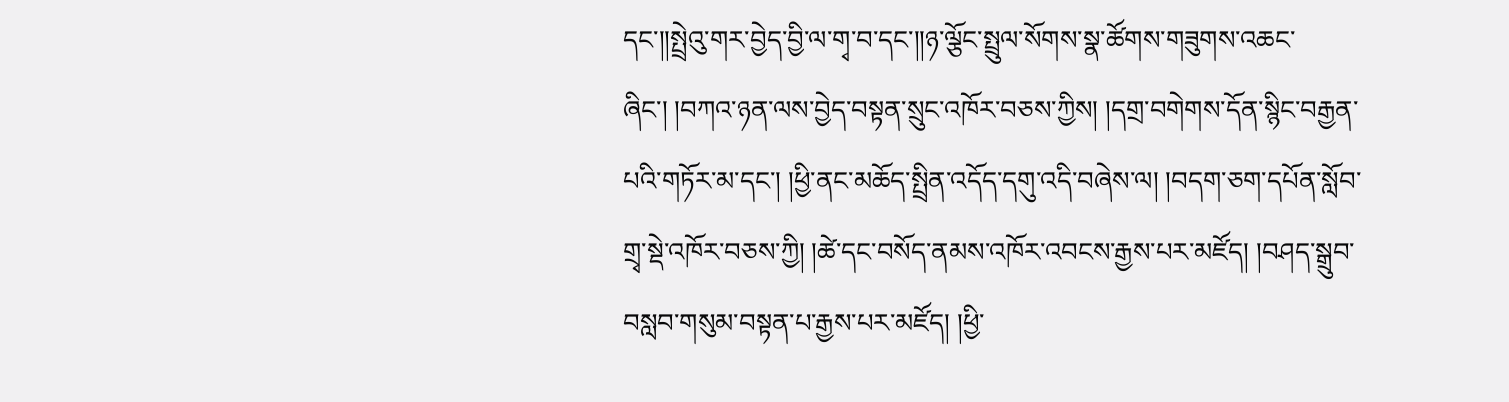དང་།།སྤྲེའུ་གར་བྱེད་བྱི་ལ་གྭ་བ་དང་།།ཉ་ལྕོང་སྤྲུལ་སོགས་སྣ་ཚོགས་གཟུགས་འཆང་ཞིང་། །བཀའ་ཉན་ལས་བྱེད་བསྟན་སྲུང་འཁོར་བཅས་ཀྱིས། །དགྲ་བགེགས་དོན་སྙིང་བརྒྱན་པའི་གཏོར་མ་དང་། །ཕྱི་ནང་མཆོད་སྤྲིན་འདོད་དགུ་འདི་བཞེས་ལ། །བདག་ཅག་དཔོན་སློབ་གྲྭ་སྡེ་འཁོར་བཅས་ཀྱི། །ཚེ་དང་བསོད་ནམས་འཁོར་འབངས་རྒྱས་པར་མཛོད། །བཤད་སྒྲུབ་བསླབ་གསུམ་བསྟན་པ་རྒྱས་པར་མཛོད། །ཕྱི་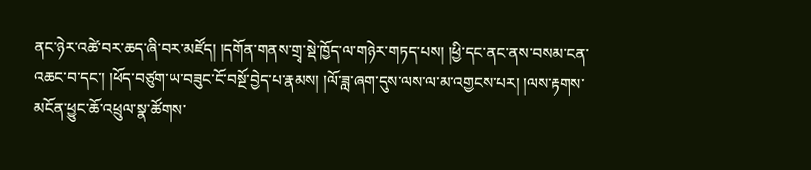ནང་ཉེར་འཚེ་བར་ཆད་ཞི་བར་མཛོད། །དགོན་གནས་གྲྭ་སྡེ་ཁྱོད་ལ་གཉེར་གཏད་པས། །ཕྱི་དང་ནང་ནས་བསམ་ངན་འཆང་བ་དང་། །ཕོད་བཙུག་ཡ་བཟུང་ངོ་བསྔོ་བྱེད་པ་རྣམས། །ལོ་ཟླ་ཞག་དུས་ལས་ལ་མ་འགྱངས་པར། །ལས་རྟགས་མངོན་ཕྱུང་ཆོ་འཕྲུལ་སྣ་ཚོགས་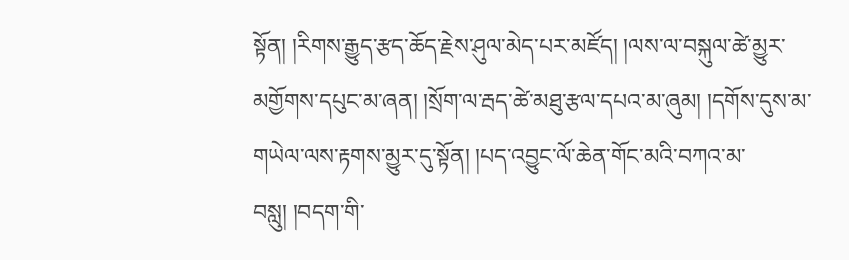སྟོན། །རིགས་རྒྱུད་རྩད་ཆོད་རྗེས་ཤུལ་མེད་པར་མཛོད། །ལས་ལ་བསྐུལ་ཚེ་མྱུར་མགྱོགས་དཔུང་མ་ཞན། །སྲོག་ལ་རྦད་ཚེ་མཐུ་རྩལ་དཔའ་མ་ཞུམ། །དགོས་དུས་མ་གཡེལ་ལས་རྟགས་མྱུར་དུ་སྟོན། །པད་འབྱུང་ལོ་ཆེན་གོང་མའི་བཀའ་མ་བསླུ། །བདག་གི་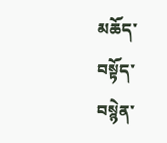མཆོད་བསྟོད་བསྙེན་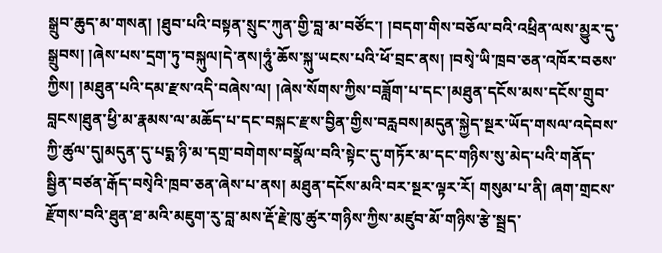སྒྲུབ་ཆུད་མ་གསན། །ཐུབ་པའི་བསྟན་སྲུང་ཀུན་གྱི་བླ་མ་བཙོང་། །བདག་གིས་བཅོལ་བའི་འཕྲིན་ལས་མྱུར་དུ་སྒྲུབས། །ཞེས་པས་དྲག་ཏུ་བསྐུལ།དེ་ནས།ཧཱུཾ་ཆོས་སྐུ་ཡངས་པའི་ཕོ་བྲང་ནས། །བསྭེ་ཡི་ཁྲབ་ཅན་འཁོར་བཅས་ཀྱིས། །མཐུན་པའི་དམ་རྫས་འདི་བཞེས་ལ། །ཞེས་སོགས་ཀྱིས་བཟློག་པ་དང་།མཐུན་དངོས་མས་དངོས་གྲུབ་བླངས།ཐུན་ཕྱི་མ་རྣམས་ལ་མཆོད་པ་དང་བསྐང་རྫས་བྱིན་གྱིས་བརླབས།མདུན་སྐྱེད་སྔར་ཡོད་གསལ་འདེབས་ཀྱི་ཚུལ་དུ།མདུན་དུ་པདྨ་ཉི་མ་དགྲ་བགེགས་བསྣོལ་བའི་སྟེང་དུ་གཏོར་མ་དང་གཉིས་སུ་མེད་པའི་གནོད་སྦྱིན་བཙན་རྒོད་བསྭེའི་ཁྲབ་ཅན་ཞེས་པ་ནས། མཐུན་དངོས་མའི་བར་སྔར་ལྟར་རོ། གསུམ་པ་ནི། ཞག་གྲངས་རྫོགས་བའི་ཐུན་ཐ་མའི་མཇུག་རུ་བླ་མས་རྡོ་རྗེ་ཁུ་ཚུར་གཉིས་ཀྱིས་མཛུབ་མོ་གཉིས་རྩེ་སྦྲད་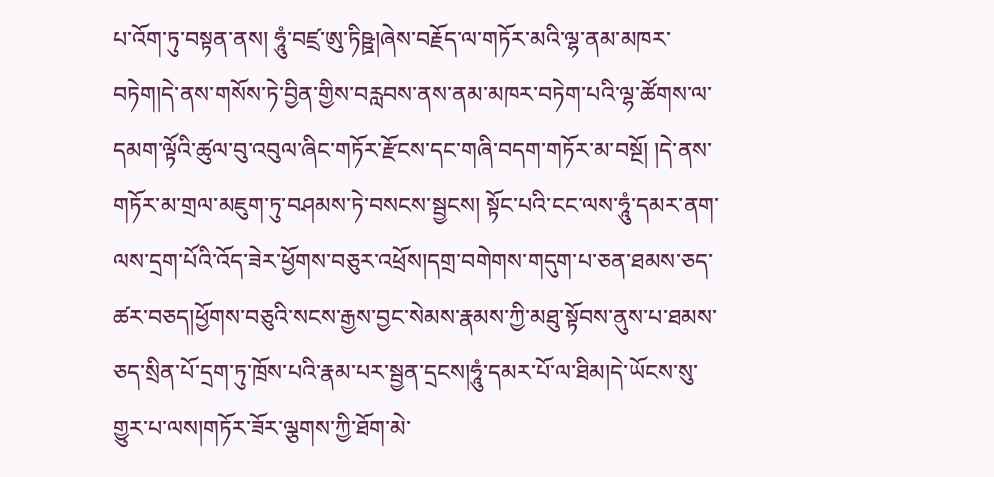པ་འོག་ཏུ་བསྟན་ནས། ཧཱུཾ་བཛྲ་ཨུ་ཏིཥྛ།ཞེས་བརྗོད་ལ་གཏོར་མའི་ལྷ་ནམ་མཁར་བཏེག།དེ་ནས་གསོས་ཏེ་བྱིན་གྱིས་བརླབས་ནས་ནམ་མཁར་བཏེག་པའི་ལྷ་ཚོགས་ལ་དམག་ལྟོའི་ཚུལ་བུ་འབུལ་ཞིང་གཏོར་རྫོངས་དང་གཞི་བདག་གཏོར་མ་བསྔོ། །དེ་ནས་གཏོར་མ་གྲལ་མཇུག་ཏུ་བཤམས་ཏེ་བསངས་སྦྱངས། སྟོང་པའི་ངང་ལས་ཧཱུཾ་དམར་ནག་ལས་དྲག་པོའི་འོད་ཟེར་ཕྱོགས་བཅུར་འཕྲོས།དགྲ་བགེགས་གདུག་པ་ཅན་ཐམས་ཅད་ཚར་བཅད།ཕྱོགས་བཅུའི་སངས་རྒྱས་བྱང་སེམས་རྣམས་ཀྱི་མཐུ་སྟོབས་ནུས་པ་ཐམས་ཅད་སྲིན་པོ་དྲག་ཏུ་ཁྲོས་པའི་རྣམ་པར་སྦྱན་དྲངས།ཧཱུཾ་དམར་པོ་ལ་ཐིམ།དེ་ཡོངས་སུ་གྱུར་པ་ལས།གཏོར་ཟོར་ལྕགས་ཀྱི་ཐོག་མེ་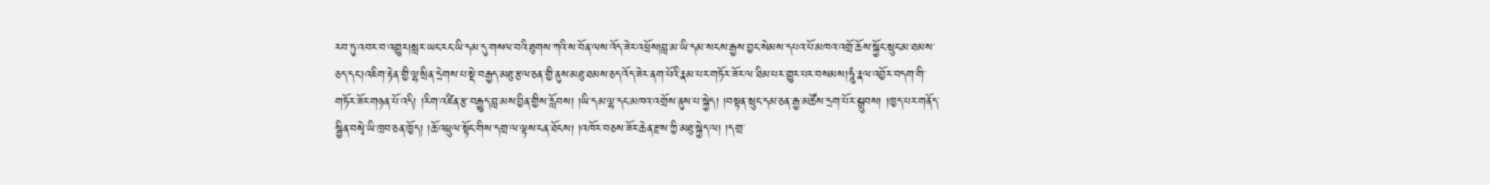རབ་ཏུ་འབར་བ་འགྱུར།སླར་ཡང་རང་ཡི་དམ་དུ་གསལ་བའི་ཐུགས་ཀའི་ས་བོན་ལས་འོད་ཟེར་འཕྲོས།བླ་མ་ཡི་དམ་སངས་རྒྱས་བྱང་སེམས་དཔའ་པོ་མཁའ་འགྲོ་ཆོས་སྐྱོང་སྲུང་མ་ཐམས་ཅད་དང་།འཇིག་རྟེན་གྱི་ལྷ་སྲིན་དྲེགས་པ་སྡེ་བརྒྱད་མཐུ་རྩལ་ཅན་གྱི་ནུས་མཐུ་ཐམས་ཅད་འོད་ཟེར་ནག་པོའི་རྣམ་པར་གཏོར་ཟོར་ལ་ཐིམ་པར་གྱུར་པར་བསམས།ཧཱུཾ་རྣལ་འབྱོར་བདག་གི་གཏོར་ཟོར་གཉན་པོ་འདི། །རིག་འཛིན་རྩ་བརྒྱུད་བླ་མས་བྱིན་གྱིས་རློབས། །ཡི་དམ་ལྷ་དང་མཁའ་འགྲོས་ནུས་པ་སྐྱེད། །བསྟན་སྲུང་དམ་ཅན་རྒྱ་མཚོས་དྲག་པོར་སྒྲུབས། །ཁྱད་པར་གནོད་སྦྱིན་བསྭེ་ཡི་ཁྲབ་ཅན་ཁྱོད། །ཆོ་འཕྲུལ་སྟོང་གིས་དགྲ་ལ་ལྟས་ངན་ཐོངས། །འཁོར་བཅས་ཟོར་ཆེན་རྫས་ཀྱི་མཐུ་སྐྱེད་ལ། །དགྲ་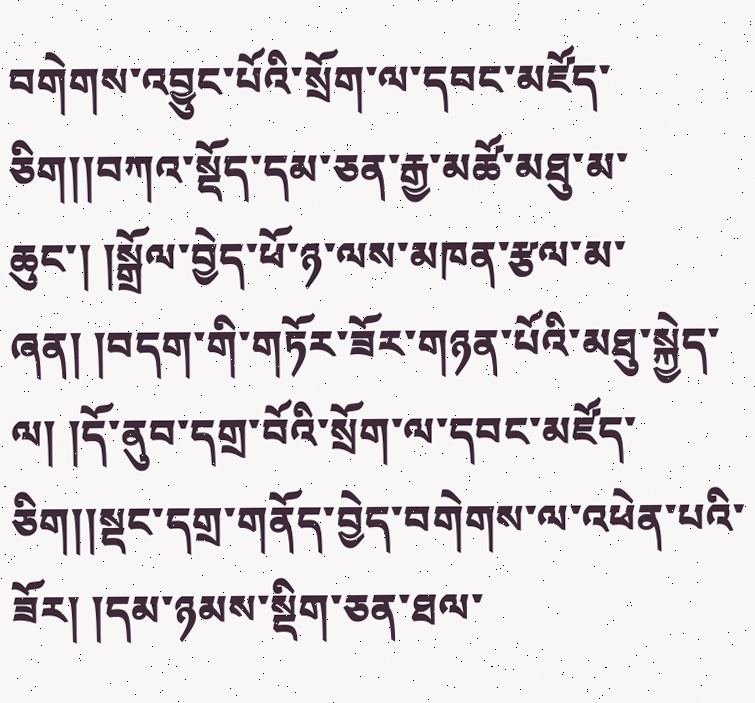བགེགས་འབྱུང་པོའི་སྲོག་ལ་དབང་མཛོད་ཅིག།།བཀའ་སྡོད་དམ་ཅན་རྒྱ་མཚོ་མཐུ་མ་ཆུང་། །སྒྲོལ་བྱེད་ཕོ་ཉ་ལས་མཁན་རྩལ་མ་ཞན། །བདག་གི་གཏོར་ཟོར་གཉན་པོའི་མཐུ་སྐྱེད་ལ། །དོ་ནུབ་དགྲ་བོའི་སྲོག་ལ་དབང་མཛོད་ཅིག།།སྡང་དགྲ་གནོད་བྱེད་བགེགས་ལ་འཕེན་པའི་ཟོར། །དམ་ཉམས་སྡིག་ཅན་ཐལ་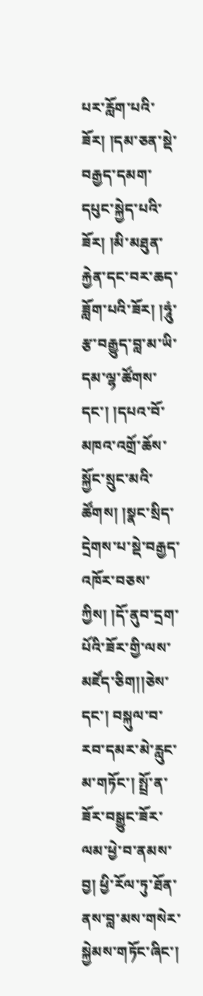པར་རློག་པའི་ཟོར། །དམ་ཅན་སྡེ་བརྒྱད་དམག་དཔུང་སྐྱེད་པའི་ཟོར། །མི་མཐུན་རྐྱེན་དང་བར་ཆད་ཟློག་པའི་ཟོར། །ཧཱུཾ་རྩ་བརྒྱུད་བླ་མ་ཡི་དམ་ལྷ་ཚོགས་དང་། །དཔའ་བོ་མཁའ་འགྲོ་ཆོས་སྐྱོང་སྲུང་མའི་ཚོགས། །སྣང་སྲིད་དྲེགས་པ་སྡེ་བརྒྱད་འཁོར་བཅས་ཀྱིས། །དོ་ནུབ་དྲག་པོའི་ཟོར་གྱི་ལས་མཛོད་ཅིག།།ཅེས་དང་། བསྐུལ་བ་རབ་དམར་མེ་རླུང་མ་གཏོང་། སྤྲོ་ན་ཟོར་བསྒྱུང་ཟོར་ལམ་ཕྱེ་བ་ནམས་བྱ། ཕྱི་རོལ་ཏུ་ཐོན་ནས་བླ་མས་གསེར་སྐྱེམས་གཏོང་ཞིང་།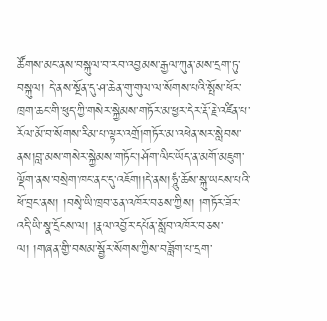ཚོགས་མང་ནས་བསྐུལ་བ་རབ་འབྱམས་རྒྱལ་ཀུན་མས་དྲག་ཏུ་བསྐུལ། དེ་ནས་སྔོན་དུ་ཤ་ཆེན་གུ་གུལ་ལ་སོགས་པའི་སྤོས་ཕོར་ཁྲག་ཆང་གི་ཕུད་ཀྱི་གསེར་སྐྱེམས་གཏོར་མ་ཕྱར་དེར་རྡོ་རྗེ་འཛིན་པ་རོལ་མོ་བ་སོགས་རིམ་པ་ལྟར་འགྲོ།གཏོར་མ་འཕེན་སར་སླེབས་ནས།བླ་མས་གསེར་སྐྱེམས་གཏོང་།ཤོག་ལིང་ཡོད་ན་མགོ་མཇུག་ལྡོག་ནས་བསྲེག་ཁང་ནང་དུ་འཇོག།།དེ་ནས།ཧཱུཾ་ཆོས་སྐུ་ཡངས་པའི་ཕོ་བྲང་ནས། །བསྭེ་ཡི་ཁྲབ་ཅན་འཁོར་བཅས་ཀྱིས། །གཏོར་ཟོར་འདི་ཡི་སྣ་དྲོངས་ལ། །རྣལ་འབྱོར་དཔོན་སློབ་འཁོར་བཅས་ལ། །གཞན་གྱི་བསམ་སྦྱོར་སོགས་ཀྱིས་བཟློག་པ་དྲག་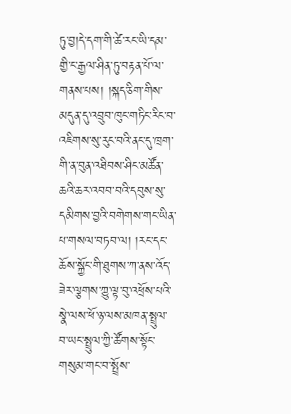ཏུ་བྱ།དེ་དག་གི་ཚེ་རང་ཡི་དམ་གྱི་ང་རྒྱལ་ཤིན་ཏུ་བརྟན་པོ་ལ་གནས་པས། །སྐད་ཅིག་གིས་མདུན་དུ་འབྲུབ་ཁུང་གཏིང་རིང་བ་འཇིགས་སུ་རུང་བའི་ནང་དུ་ཁྲག་གི་ན་བུན་འཐིབས་ཤིང་མཚོན་ཆའི་ཆར་འབབ་བའི་དབུས་སུ་དམིགས་བྱའི་བགེགས་གང་ཡིན་པ་གསལ་བཏབ་ལ། །རང་དང་ཆོས་སྐྱོང་གི་ཐུགས་ཀ་ནས་འོད་ཟེར་ལྕགས་ཀྱུ་ལྟ་བུ་འཕྲོས་པའི་སྣེ་ལས་ཕོ་ཉ་ལས་མཁན་སྤྲུལ་བ་ཡང་སྤྲུལ་ཀྱི་ཚོགས་སྟོང་གསུམ་གང་བ་སྤྲོས་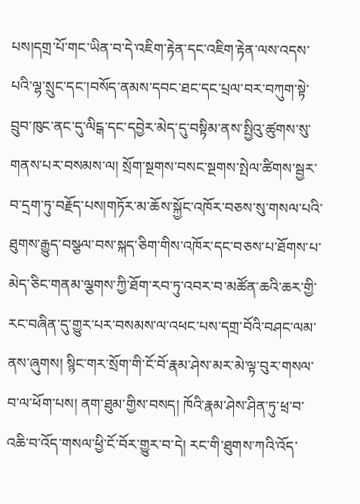པས།དགྲ་པོ་གང་ཡིན་བ་དེ་འཇིག་རྟེན་དང་འཇིག་རྟེན་ལས་འདས་པའི་ལྷ་སྲུང་དང་།བསོད་ནམས་དབང་ཐང་དང་པྲལ་བར་བཀུག་སྟེ་བྲུབ་ཁུང་ནང་དུ་ལིངྒ་དང་དབྱེར་མེད་དུ་བསྟིམ་ནས་སྤྱིའུ་ཚུགས་སུ་གནས་པར་བསམས་ལ། སྲོག་སྔགས་བསང་སྔགས་སྤེལ་ཚིགས་སྦྱར་བ་དྲག་ཏུ་བརྗོད་པས།གཏོར་མ་ཆོས་སྐྱོང་འཁོར་བཅས་སུ་གསལ་པའི་ཐུགས་རྒྱུད་བསྩལ་བས་སྐད་ཅིག་གིས་འཁོར་དང་བཅས་པ་ཐོགས་པ་མེད་ཅིང་གནམ་ལྕགས་ཀྱི་ཐོག་རབ་ཏུ་འབར་བ་མཚོན་ཆའི་ཆར་གྱི་རང་བཞིན་དུ་གྱུར་པར་བསམས་ལ་འཕང་པས་དགྲ་བོའི་བཤང་ལམ་ནས་ཞུགས། སྙིང་གར་སྲོག་གི་ངོ་བོ་རྣམ་ཤེས་མར་མེ་ལྟ་བུར་གསལ་བ་ལ་ཕོག་པས། ནག་ཐུམ་གྱིས་བསད། ཁོའི་རྣམ་ཤེས་ཤིན་ཏུ་ཕྲ་བ་འཆི་བ་འོད་གསལ་ཕྱི་ངོ་བོར་གྱུར་བ་དེ། རང་གི་ཐུགས་ཀའི་འོད་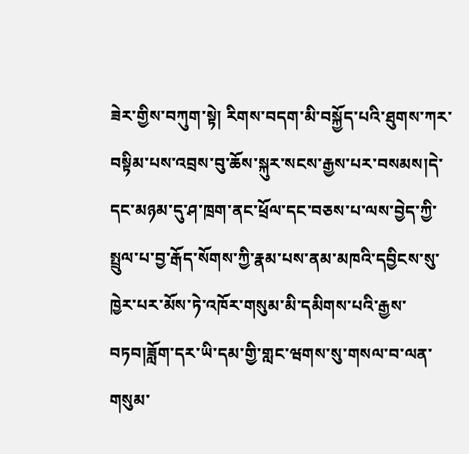ཟེར་གྱིས་བཀུག་སྟེ། རིགས་བདག་མི་བསྐྱོད་པའི་ཐུགས་ཀར་བསྟིམ་པས་འབྲས་བུ་ཆོས་སྐུར་སངས་རྒྱས་པར་བསམས།དེ་དང་མཉམ་དུ་ཤ་ཁྲག་ནང་ཕྲོལ་དང་བཅས་པ་ལས་བྱེད་ཀྱི་སྤྲུལ་པ་བྱ་རྒོད་སོགས་ཀྱི་རྣམ་པས་ནམ་མཁའི་དབྱིངས་སུ་ཁྱེར་པར་མོས་ཏེ་འཁོར་གསུམ་མི་དམིགས་པའི་རྒྱས་བཏབ།ཟློག་དར་ཡི་དམ་གྱི་གླང་ཝགས་སུ་གསལ་བ་ལན་གསུམ་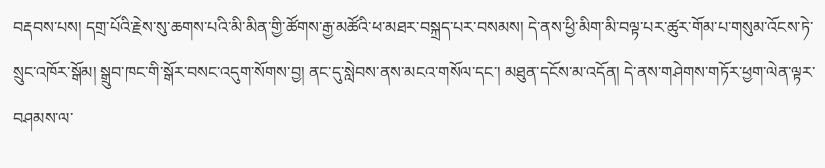བརྡབས་པས། དགྲ་པོའི་རྗེས་སུ་ཆགས་པའི་མི་མིན་གྱི་ཚོགས་རྒྱ་མཚོའི་ཕ་མཐར་བསྐྲད་པར་བསམས། དེ་ནས་ཕྱི་མིག་མི་བལྟ་པར་ཚུར་གོམ་པ་གསུམ་འོངས་ཏེ་སྲུང་འཁོར་སྒོམ། སྒྲུབ་ཁང་གི་སྒོར་བསང་འདུག་སོགས་བྱ། ནང་དུ་སླེབས་ནས་མངའ་གསོལ་དང་། མཐུན་དངོས་མ་འདོན། དེ་ནས་གཤེགས་གཏོར་ཕྱག་ལེན་ལྟར་བཤམས་ལ་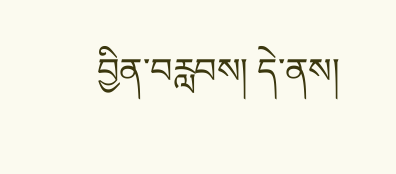བྱིན་བརླབས། དེ་ནས།